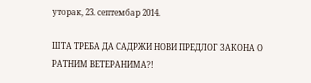уторак, 23. септембар 2014.

ШТА ТРЕБА ДА САДРЖИ НОВИ ПРЕДЛОГ ЗАКОНА О РАТНИМ ВЕТЕРАНИМА?!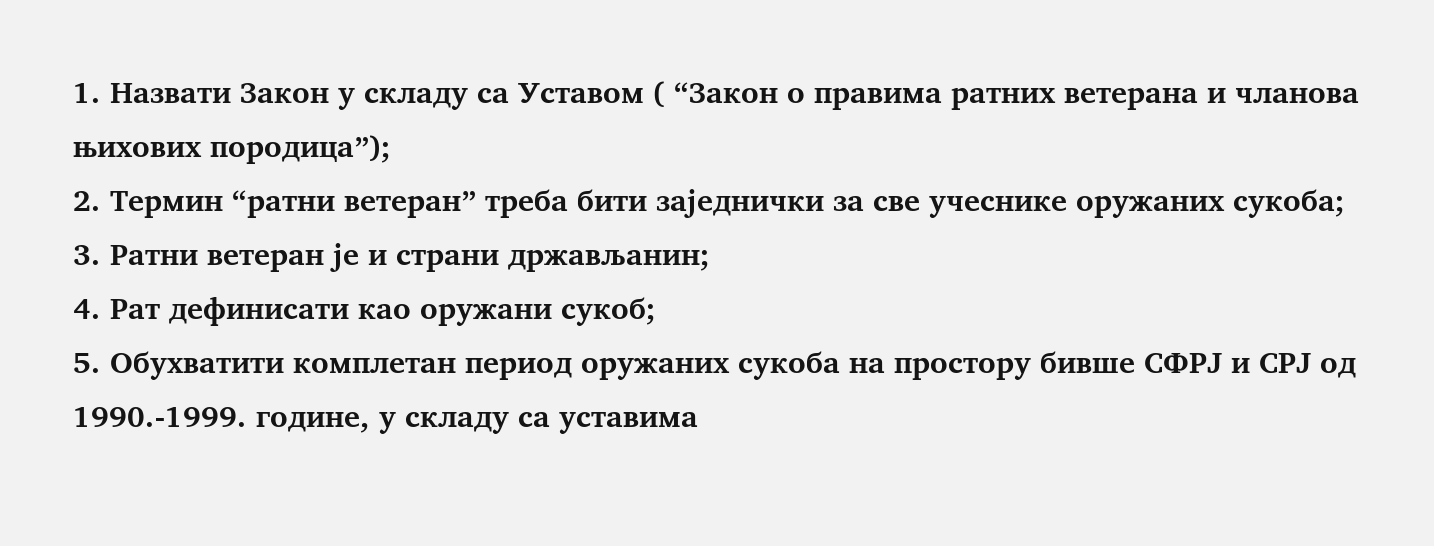1. Назвати Закон у складу са Уставом ( “Закон о правима ратних ветерана и чланова њихових породица”);
2. Термин “ратни ветеран” треба бити заједнички за све учеснике оружаних сукоба;
3. Ратни ветеран је и страни држављанин;
4. Рат дефинисати као оружани сукоб;
5. Обухватити комплетан период оружаних сукоба на простору бивше СФРЈ и СРЈ од 1990.-1999. године, у складу са уставима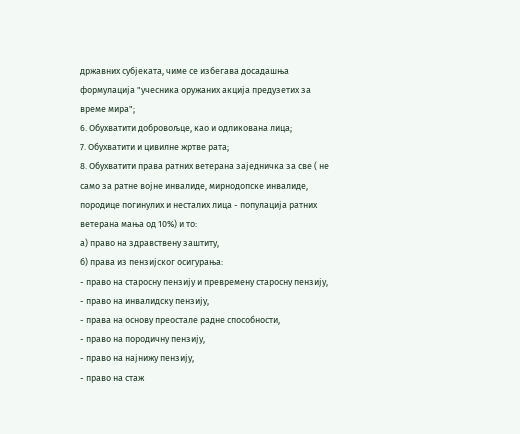државних субјеката, чиме се избегава досадашња формулација "учесника оружаних акција предузетих за време мира";
6. Обухватити добровољце, као и одликована лица;
7. Обухватити и цивилне жртве рата;
8. Обухватити права ратних ветерана заједничка за све ( не само за ратне војне инвалиде, мирнодопске инвалиде, породице погинулих и несталих лица - популација ратних ветерана мања од 10%) и то:
а) право на здравствену заштиту,
б) права из пензијског осигурања:
- право на старосну пензију и превремену старосну пензију,
- право на инвалидску пензију,
- права на основу преостале радне способности,
- право на породичну пензију,
- право на најнижу пензију,
- право на стаж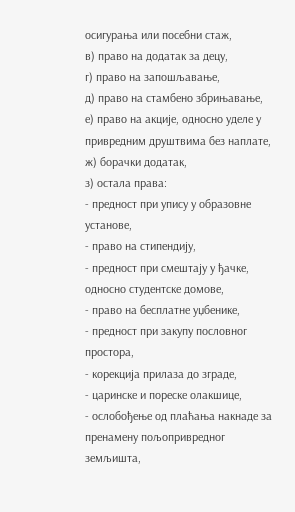осигурања или посебни стаж,
в) право на додатак за децу,
г) право на запошљавање,
д) право на стамбено збрињавање,
е) право на акције, односно уделе у привредним друштвима без наплате,
ж) борачки додатак,
з) остала права:
- предност при упису у образовне установе,
- право на стипендију,
- предност при смештају у ђачке, односно студентске домове,
- право на бесплатне уџбенике,
- предност при закупу пословног простора,
- корекција прилаза до зграде,
- царинске и пореске олакшице,
- ослобођење од плаћања накнаде за пренамену пољопривредног земљишта,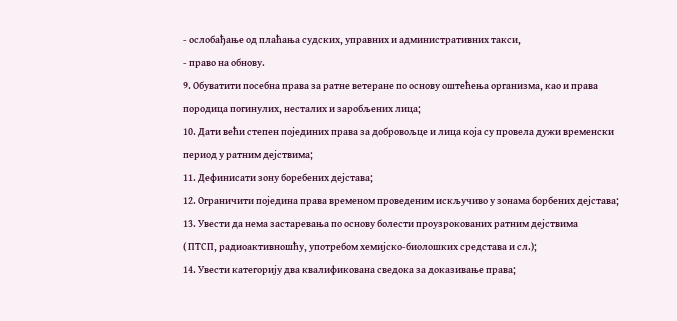- ослобађање од плаћања судских, управних и административних такси,
- право на обнову.
9. Обуватити посебна права за ратне ветеране по основу оштећења организма, као и права породица погинулих, несталих и заробљених лица;
10. Дати већи степен појединих права за добровољце и лица која су провела дужи временски период у ратним дејствима;
11. Дефинисати зону боребених дејстава;
12. Ограничити поједина права временом проведеним искључиво у зонама борбених дејстава;
13. Увести да нема застаревања по основу болести проузрокованих ратним дејствима
( ПТСП, радиоактивношћу, употребом хемијско-биолошких средстава и сл.);
14. Увести категорију два квалификована сведока за доказивање права;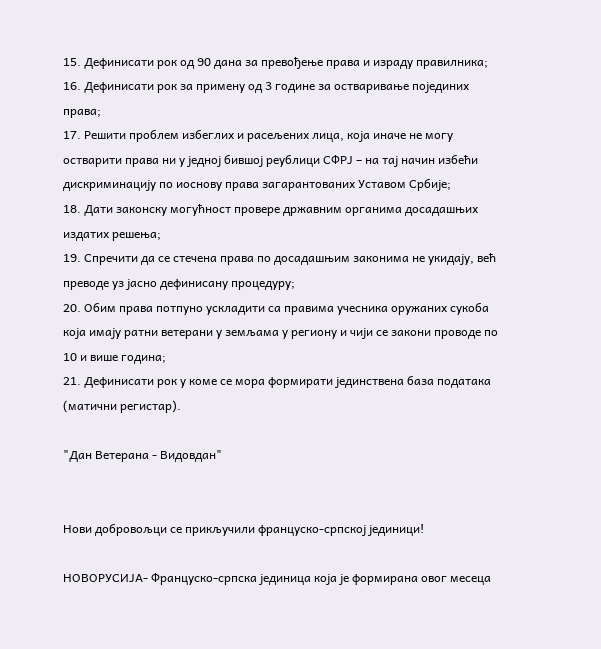15. Дефинисати рок од 90 дана за превођење права и израду правилника;
16. Дефинисати рок за примену од 3 године за остваривање појединих права;
17. Решити проблем избеглих и расељених лица, која иначе не могу остварити права ни у једној бившој реублици СФРЈ – на тај начин избећи дискриминацију по иоснову права загарантованих Уставом Србије;
18. Дати законску могућност провере државним органима досадашњих издатих решења;
19. Спречити да се стечена права по досадашњим законима не укидају, већ преводе уз јасно дефинисану процедуру;
20. Обим права потпуно ускладити са правима учесника оружаних сукоба која имају ратни ветерани у земљама у региону и чији се закони проводе по 10 и више година;
21. Дефинисати рок у коме се мора формирати јединствена база података (матични регистар).

"Дан Ветерана - Видовдан"


Нови добровољци се прикључили француско-српској јединици!

НОВОРУСИЈА- Француско-српска јединица која је формирана овог месеца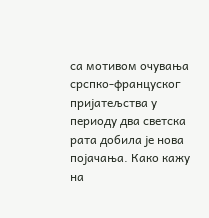са мотивом очувања срспко-француског пријатељства у периоду два светска рата добила је нова појачања. Како кажу на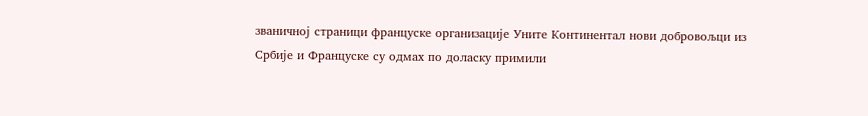званичној страници француске организације Уните Континентал нови добровољци из Србије и Француске су одмах по доласку примили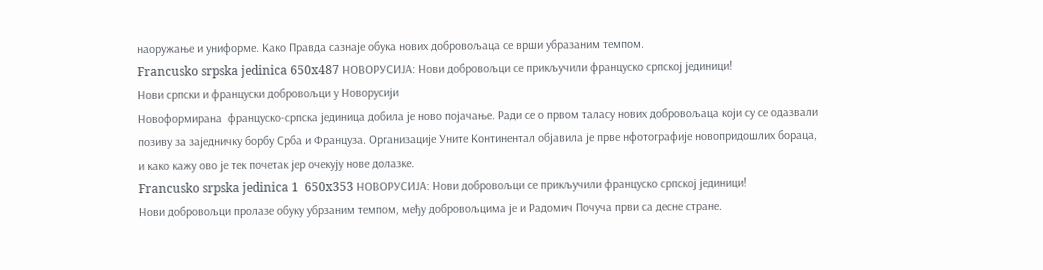наоружање и униформе. Како Правда сазнаје обука нових добровољаца се врши убразаним темпом.
Francusko srpska jedinica 650x487 НОВОРУСИЈА: Нови добровољци се прикључили француско српској јединици!
Нови српски и француски добровољци у Новорусији
Новоформирана  француско-српска јединица добила је ново појачање. Ради се о првом таласу нових добровољаца који су се одазвали позиву за заједничку борбу Срба и Француза. Организације Уните Континентал објавила је прве нфотографије новопридошлих бораца, и како кажу ово је тек почетак јер очекују нове долазке.
Francusko srpska jedinica 1  650x353 НОВОРУСИЈА: Нови добровољци се прикључили француско српској јединици!
Нови добровољци пролазе обуку убрзаним темпом, међу добровољцима је и Радомич Почуча први са десне стране.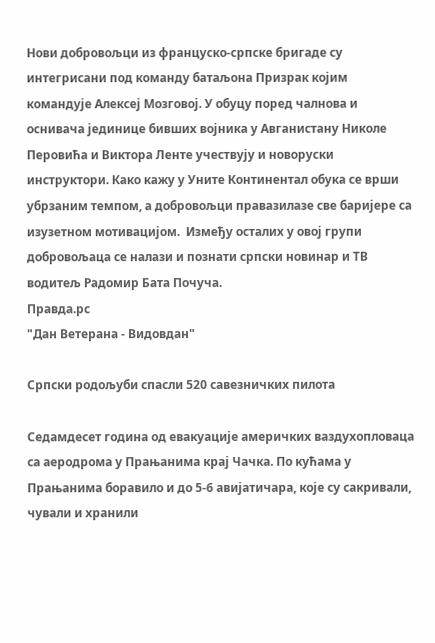Нови добровољци из француско-српске бригаде су интегрисани под команду батаљона Призрак којим командује Алексеј Мозговој. У обуцу поред чалнова и оснивача јединице бивших војника у Авганистану Николе Перовића и Виктора Ленте учествују и новоруски инструктори. Како кажу у Уните Континентал обука се врши убрзаним темпом, а добровољци правазилазе све баријере са изузетном мотивацијом.  Између осталих у овој групи добровољаца се налази и познати српски новинар и ТВ водитељ Радомир Бата Почуча.
Правда.рс
"Дан Ветерана - Видовдан"

Српски родољуби спасли 520 савезничких пилота

Седамдесет година од евакуације америчких ваздухопловаца са аеродрома у Прањанима крај Чачка. По кућама у Прањанима боравило и до 5-6 авијатичара, које су сакривали, чували и хранили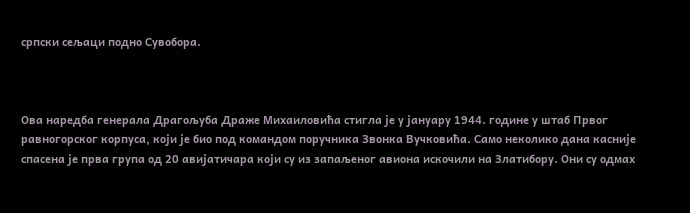српски сељаци подно Сувобора.



Ова наредба генерала Драгољуба Драже Михаиловића стигла је у јануару 1944. године у штаб Првог равногорског корпуса, који је био под командом поручника Звонка Вучковића. Само неколико дана касније спасена је прва група од 20 авијатичара који су из запаљеног авиона искочили на Златибору. Они су одмах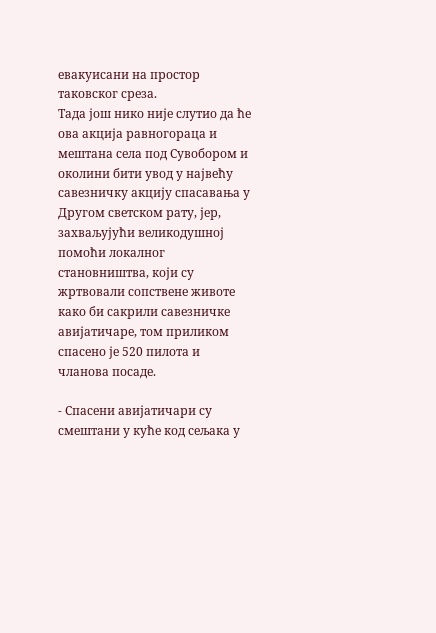евакуисани на простор таковског среза.
Тада још нико није слутио да ће ова акција равногораца и мештана села под Сувобором и околини бити увод у највећу савезничку акцију спасавања у Другом светском рату, јер, захваљујући великодушној помоћи локалног становништва, који су жртвовали сопствене животе како би сакрили савезничке авијатичаре, том приликом спасено је 520 пилота и чланова посаде.

- Спасени авијатичари су смештани у куће код сељака у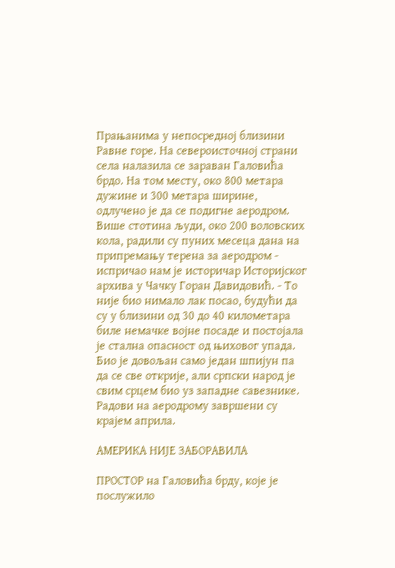Прањанима у непосредној близини Равне горе. На североисточној страни села налазила се зараван Галовића брдо. На том месту, око 800 метара дужине и 300 метара ширине, одлучено је да се подигне аеродром. Више стотина људи, око 200 воловских кола, радили су пуних месеца дана на припремању терена за аеродром - испричао нам је историчар Историјског архива у Чачку Горан Давидовић. - То није био нимало лак посао, будући да су у близини од 30 до 40 километара биле немачке војне посаде и постојала је стална опасност од њиховог упада. Био је довољан само један шпијун па да се све открије, али српски народ је свим срцем био уз западне савезнике. Радови на аеродрому завршени су крајем априла.

АМЕРИКА НИЈЕ ЗАБОРАВИЛА

ПРОСТОР на Галовића брду, које је послужило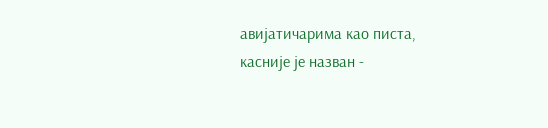авијатичарима као писта, касније је назван -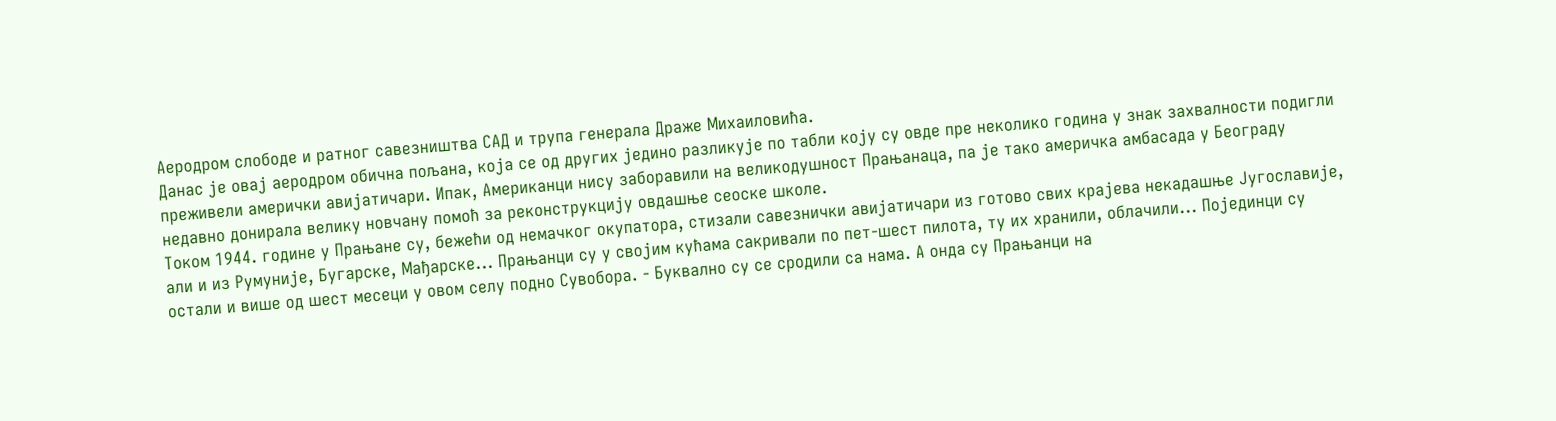Аеродром слободе и ратног савезништва САД и трупа генерала Драже Михаиловића.
Данас је овај аеродром обична пољана, која се од других једино разликује по табли коју су овде пре неколико година у знак захвалности подигли преживели амерички авијатичари. Ипак, Американци нису заборавили на великодушност Прањанаца, па је тако америчка амбасада у Београду недавно донирала велику новчану помоћ за реконструкцију овдашње сеоске школе.
Током 1944. године у Прањане су, бежећи од немачког окупатора, стизали савезнички авијатичари из готово свих крајева некадашње Југославије, али и из Румуније, Бугарске, Мађарске... Прањанци су у својим кућама сакривали по пет-шест пилота, ту их хранили, облачили... Појединци су остали и више од шест месеци у овом селу подно Сувобора. - Буквално су се сродили са нама. А онда су Прањанци на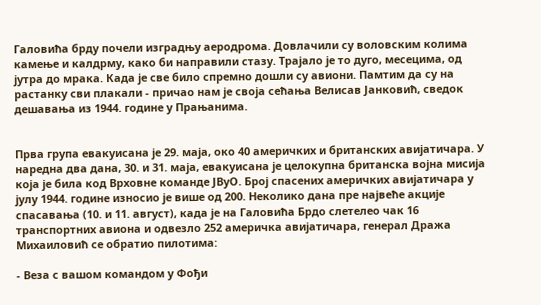Галовића брду почели изградњу аеродрома. Довлачили су воловским колима камење и калдрму, како би направили стазу. Трајало је то дуго, месецима, од јутра до мрака. Када је све било спремно дошли су авиони. Памтим да су на растанку сви плакали - причао нам је своја сећања Велисав Јанковић, сведок дешавања из 1944. године у Прањанима.


Прва група евакуисана је 29. маја, око 40 америчких и британских авијатичара. У наредна два дана, 30. и 31. маја, евакуисана је целокупна британска војна мисија која је била код Врховне команде ЈВуО. Број спасених америчких авијатичара у јулу 1944. године износио је више од 200. Неколико дана пре највеће акције спасавања (10. и 11. август), када је на Галовића Брдо слетелео чак 16 транспортних авиона и одвезло 252 америчка авијатичара, генерал Дража Михаиловић се обратио пилотима:

- Веза с вашом командом у Фођи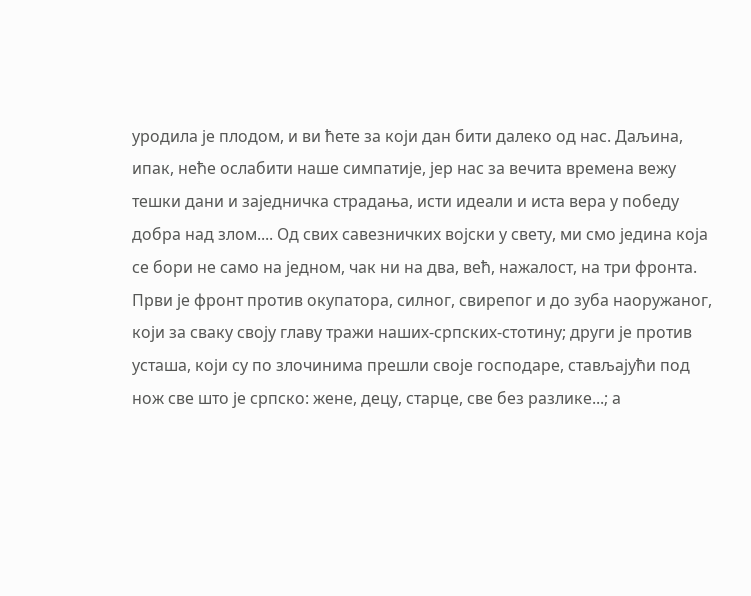уродила је плодом, и ви ћете за који дан бити далеко од нас. Даљина, ипак, неће ослабити наше симпатије, јер нас за вечита времена вежу тешки дани и заједничка страдања, исти идеали и иста вера у победу добра над злом.... Од свих савезничких војски у свету, ми смо једина која се бори не само на једном, чак ни на два, већ, нажалост, на три фронта. Први је фронт против окупатора, силног, свирепог и до зуба наоружаног, који за сваку своју главу тражи наших-српских-стотину; други је против усташа, који су по злочинима прешли своје господаре, стављајући под нож све што је српско: жене, децу, старце, све без разлике...; а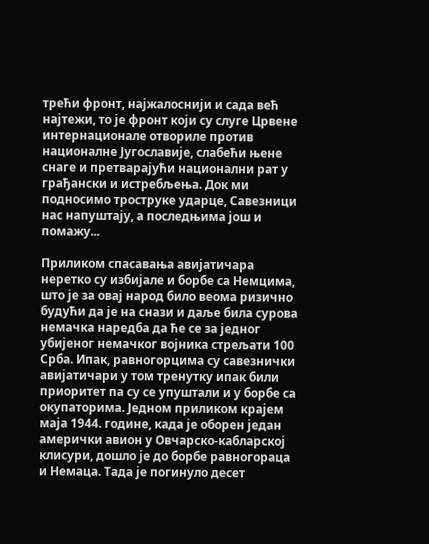трећи фронт, најжалоснији и сада већ најтежи, то је фронт који су слуге Црвене интернационале отвориле против националне Југославије, слабећи њене снаге и претварајући национални рат у грађански и истребљења. Док ми подносимо троструке ударце, Савезници нас напуштају, а последњима још и помажу...

Приликом спасавања авијатичара неретко су избијале и борбе са Немцима, што је за овај народ било веома ризично будући да је на снази и даље била сурова немачка наредба да ће се за једног убијеног немачког војника стрељати 100 Срба. Ипак, равногорцима су савезнички авијатичари у том тренутку ипак били приоритет па су се упуштали и у борбе са окупаторима. Једном приликом крајем маја 1944. године, када је оборен један амерички авион у Овчарско-кабларској клисури, дошло је до борбе равногораца и Немаца. Тада је погинуло десет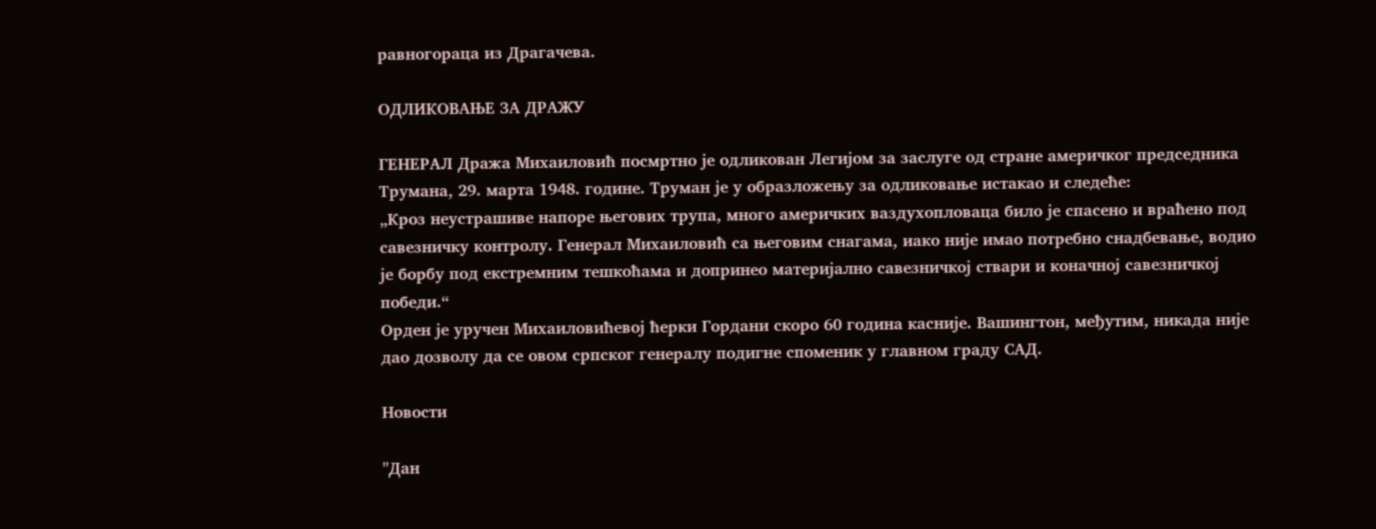равногораца из Драгачева.

ОДЛИКОВАЊЕ ЗА ДРАЖУ

ГЕНЕРАЛ Дража Михаиловић посмртно је одликован Легијом за заслуге од стране америчког председника Трумана, 29. марта 1948. године. Труман је у образложењу за одликовање истакао и следеће:
„Кроз неустрашиве напоре његових трупа, много америчких ваздухопловаца било је спасено и враћено под савезничку контролу. Генерал Михаиловић са његовим снагама, иако није имао потребно снадбевање, водио је борбу под екстремним тешкоћама и допринео материјално савезничкој ствари и коначној савезничкој победи.“
Орден је уручен Михаиловићевој ћерки Гордани скоро 60 година касније. Вашингтон, међутим, никада није дао дозволу да се овом српског генералу подигне споменик у главном граду САД.

Новости

"Дан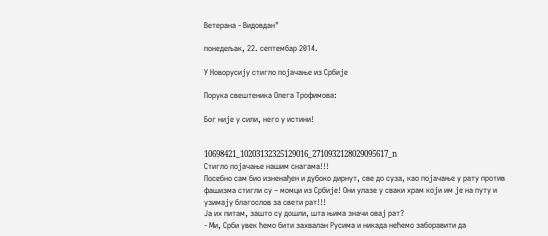Ветерана - Видовдан"

понедељак, 22. септембар 2014.

У Новорусију стигло појачање из Србије

Порука свештеника Олега Трофимова:

Бог није у сили, него у истини!


10698421_10203132325129016_2710932128029095617_n
Стигло појачање нашим снагама!!!
Посебно сам био изненађен и дубоко дирнут, све до суза, као појачање у рату против фашизма стигли су – момци из Србије! Они улазе у сваки храм који им је на путу и узимају благослов за свети рат!!!
Ја их питам, зашто су дошли, шта њима значи овај рат?
- Ми, Срби увек ћемо бити захвалан Русима и никада нећемо заборавити да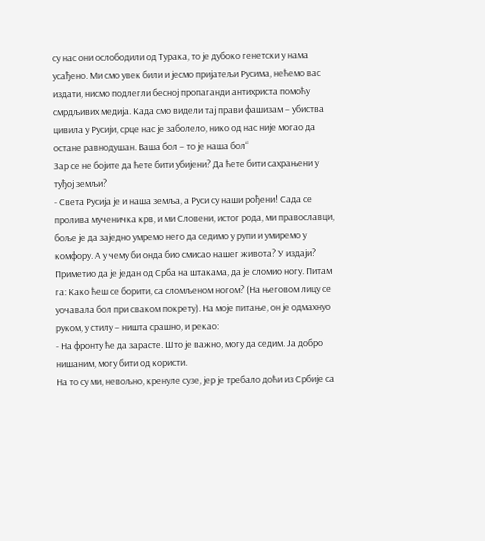су нас они ослободили од Турака, то је дубоко генетски у нама усађено. Ми смо увек били и јесмо пријатељи Русима, нећемо вас издати, нисмо подлегли бесној пропаганди антихриста помоћу смрдљивих медија. Када смо видели тај прави фашизам – убиства цивила у Русији, срце нас је заболело, нико од нас није могао да остане равнодушан. Ваша бол – то је наша бол“
Зар се не бојите да ћете бити убијени? Да ћете бити сахрањени у туђој земљи?
- Света Русија је и наша земља, а Руси су наши рођени! Сада се пролива мученичка крв, и ми Словени, истог рода, ми православци, боље је да заједно умремо него да седимо у рупи и умиремо у комфору. А у чему би онда био смисао нашег живота? У издаји?
Приметио да је један од Срба на штакама, да је сломио ногу. Питам га: Како ћеш се борити, са сломљеном ногом? (На његовом лицу се уочавала бол при сваком покрету). На моје питање, он је одмахнуо руком, у стилу – ништа срашно, и рекао:
- На фронту ће да зарасте. Што је важно, могу да седим. Ја добро нишаним, могу бити од користи.
На то су ми, невољно, кренуле сузе, јер је требало доћи из Србије са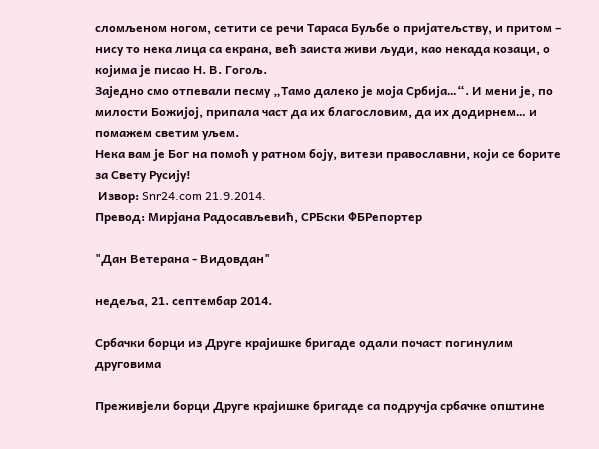сломљеном ногом, сетити се речи Тараса Буљбе о пријатељству, и притом – нису то нека лица са екрана, већ заиста живи људи, као некада козаци, о којима је писао Н. В. Гогољ.
Заједно смо отпевали песму „Тамо далеко је моја Србија…“. И мени је, по милости Божијој, припала част да их благословим, да их додирнем… и помажем светим уљем.
Нека вам је Бог на помоћ у ратном боју, витези православни, који се борите за Свету Русију!
 Извор: Snr24.com 21.9.2014.
Превод: Мирјана Радосављевић, СРБски ФБРепортер

"Дан Ветерана - Видовдан"

недеља, 21. септембар 2014.

Србачки борци из Друге крајишке бригаде одали почаст погинулим друговима

Преживјели борци Друге крајишке бригаде са подручја србачке општине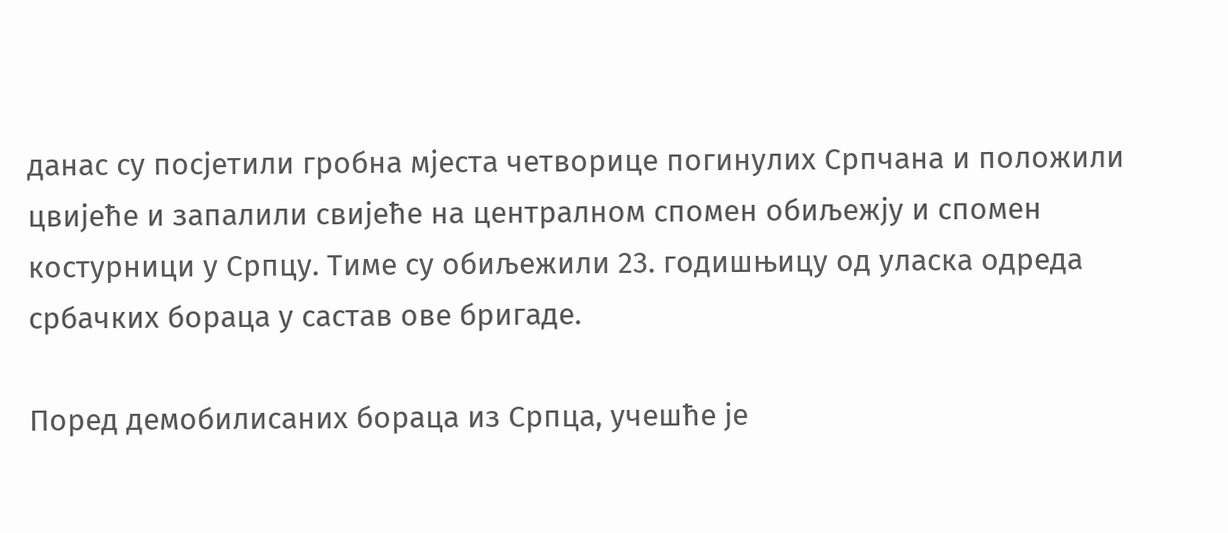данас су посјетили гробна мјеста четворице погинулих Српчана и положили цвијеће и запалили свијеће на централном спомен обиљежју и спомен костурници у Српцу. Тиме су обиљежили 23. годишњицу од уласка одреда србачких бораца у састав ове бригаде.

Поред демобилисаних бораца из Српца, учешће је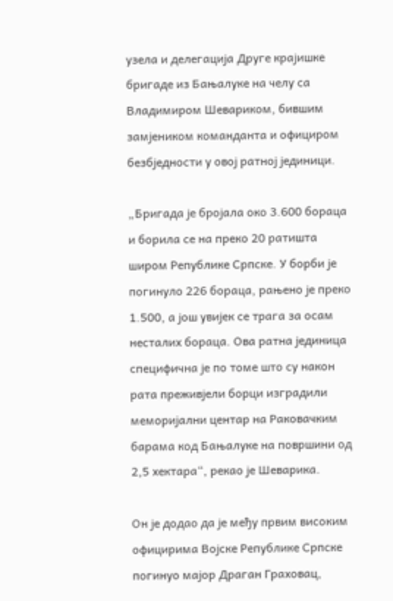узела и делегација Друге крајишке бригаде из Бањалуке на челу са Владимиром Шевариком, бившим замјеником команданта и официром безбједности у овој ратној јединици.

„Бригада је бројала око 3.600 бораца и борила се на преко 20 ратишта широм Републике Српске. У борби је погинуло 226 бораца, рањено је преко 1.500, а још увијек се трага за осам несталих бораца. Ова ратна јединица специфична је по томе што су након рата преживјели борци изградили меморијални центар на Раковачким барама код Бањалуке на површини од 2,5 хектара“, рекао је Шеварика.

Он је додао да је међу првим високим официрима Војске Републике Српске погинуо мајор Драган Граховац,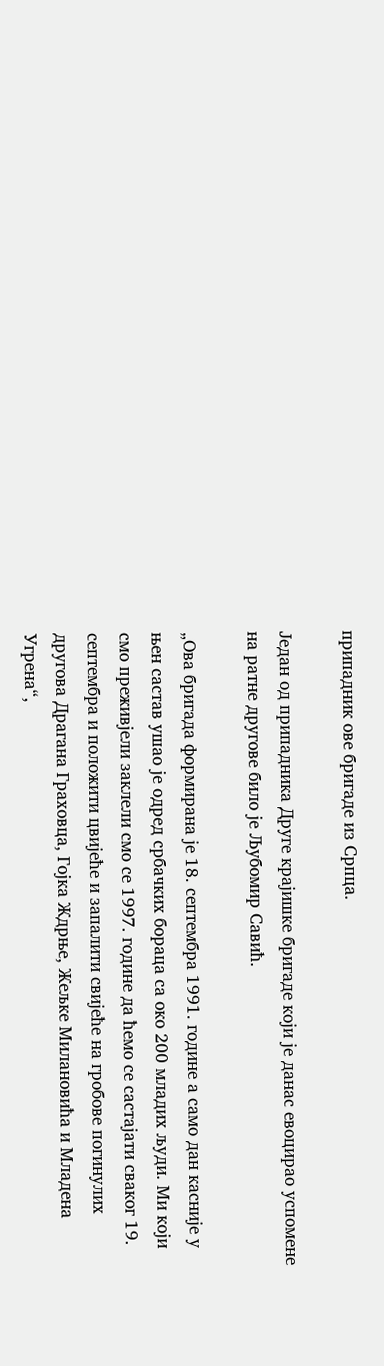припадник ове бригаде из Српца.

Један од припадника Друге крајишке бригаде који је данас евоцирао успомене на ратне другове било је Љубомир Савић.

„Ова бригада формирана је 18. септембра 1991. године а само дан касније у њен састав ушао је одред србачких бораца са око 200 младих људи. Ми који смо преживјели заклели смо се 1997. године да ћемо се састајати сваког 19. септембра и положити цвијеће и запалити свијеће на гробове погинулих другова Драгана Граховца, Гојка Ждрње, Жељке Милановића и Младена Угрена“,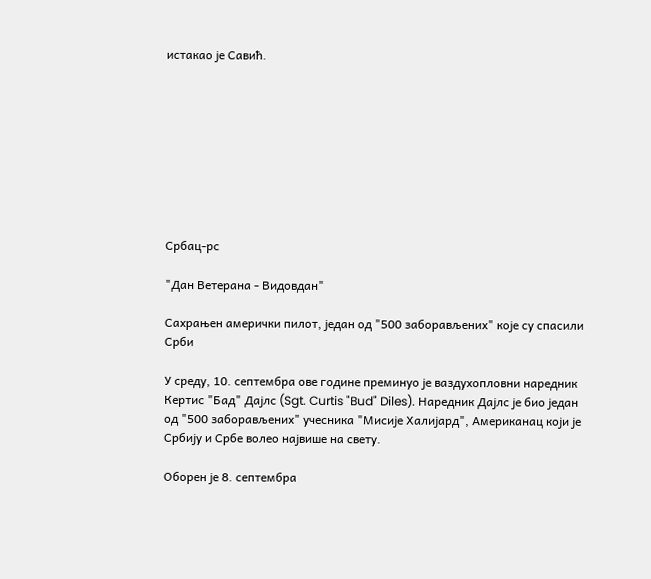истакао је Савић.









Србац-рс

"Дан Ветерана - Видовдан"

Сахрањен амерички пилот, један од "500 заборављених" које су спасили Срби

У среду, 10. септембра ове године преминуо је ваздухопловни наредник Кертис "Бад" Дајлс (Sgt. Curtis "Bud" Diles). Наредник Дајлс је био један од "500 заборављених" учесника "Мисије Халијард", Американац који је Србију и Србе волео највише на свету.

Оборен је 8. септембра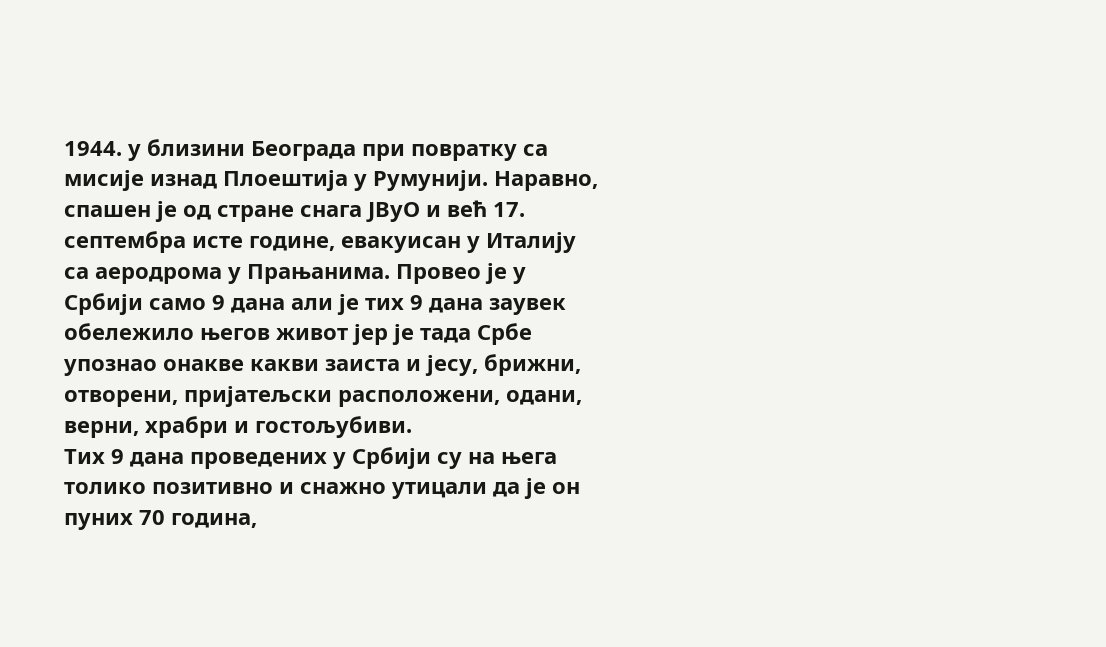1944. у близини Београда при повратку са мисије изнад Плоештија у Румунији. Наравно, спашен је од стране снага ЈВуО и већ 17. септембра исте године, евакуисан у Италију са аеродрома у Прањанима. Провео је у Србији само 9 дана али је тих 9 дана заувек обележило његов живот јер је тада Србе упознао онакве какви заиста и јесу, брижни, отворени, пријатељски расположени, одани, верни, храбри и гостољубиви.
Тих 9 дана проведених у Србији су на њега толико позитивно и снажно утицали да је он пуних 70 година,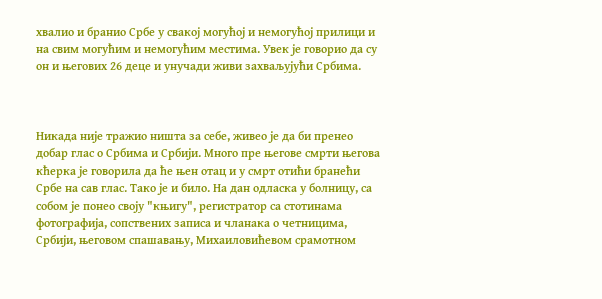хвалио и бранио Србе у свакој могућој и немогућој прилици и на свим могућим и немогућим местима. Увек је говорио да су он и његових 26 деце и унучади живи захваљујући Србима.



Никада није тражио ништа за себе, живео је да би пренео добар глас о Србима и Србији. Много пре његове смрти његова кћерка је говорила да ће њен отац и у смрт отићи бранећи Србе на сав глас. Тако је и било. На дан одласка у болницу, са собом је понео своју "књигу", регистратор са стотинама фотографија, сопствених записа и чланака о четницима, Србији, његовом спашавању, Михаиловићевом срамотном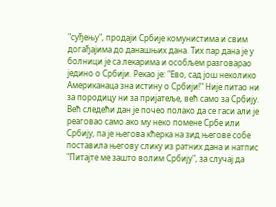"суђењу", продаји Србије комунистима и свим догађајима до данашњих дана. Тих пар дана је у болници је са лекарима и особљем разговарао једино о Србији. Рекао је: "Ево, сад још неколико Американаца зна истину о Србији!" Није питао ни за породицу ни за пријатеље, већ само за Србију. Већ следећи дан је почео полако да се гаси али је реаговао само ако му неко помене Србе или Србију, па је његова кћерка на зид његове собе поставила његову слику из ратних дана и натпис "Питајте ме зашто волим Србију", за случај да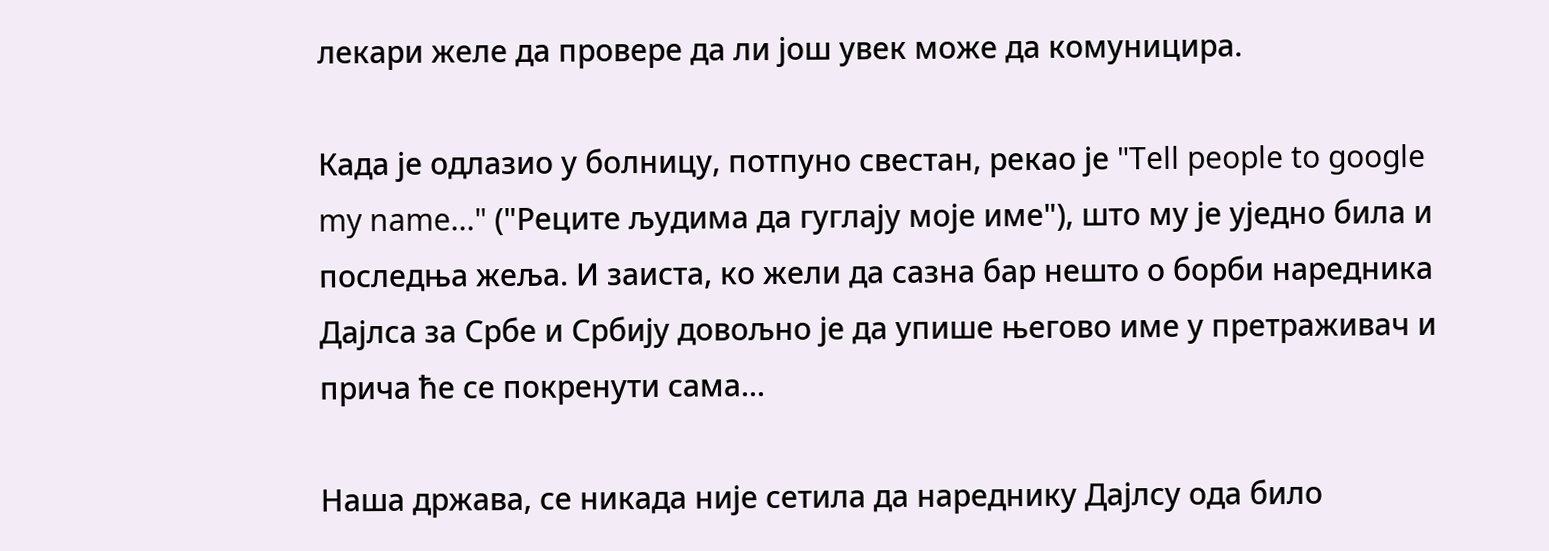лекари желе да провере да ли још увек може да комуницира.

Када је одлазио у болницу, потпуно свестан, рекао је "Tell people to google my name..." ("Реците људима да гуглају моје име"), што му је уједно била и последња жеља. И заиста, ко жели да сазна бар нешто о борби наредника Дајлса за Србе и Србију довољно је да упише његово име у претраживач и прича ће се покренути сама...

Наша држава, се никада није сетила да нареднику Дајлсу ода било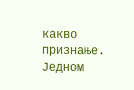какво признање.
Једном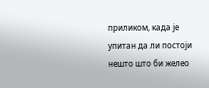приликом, када је упитан да ли постоји нешто што би желео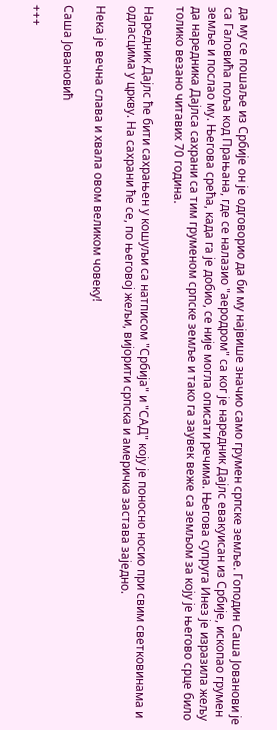да му се пошаље из Србије он је одговорио да би му највише значио само грумен српске земље. Гоподин Саша Јованови је са Галовића поља код Прањана, где се налазио "аеродром" са ког је наредник Дајлс евакуисан из Србије, ископао грумен земље и послао му. Његова срећа, када га је добио, се није могла описати речима. Његова супруга Инез је изразила жељу да наредника Дајлса сахрани са тим груменом српске земље и тако га заувек веже са земљом за коју је његово срце било толико везано читавих 70 година.

Наредник Дајлс ће бити сахрањен у кошуљи са натписом "Србија" и "САД" коју је поносно носио при свим светковинама и одласцима у цркву. На сахрани ће се, по његовој жељи, вијорити српска и америчка застава заједно.

Нека је вечна слава и хвала овом великом човеку!

Саша Јовановић

+++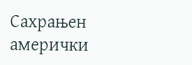Сахрањен амерички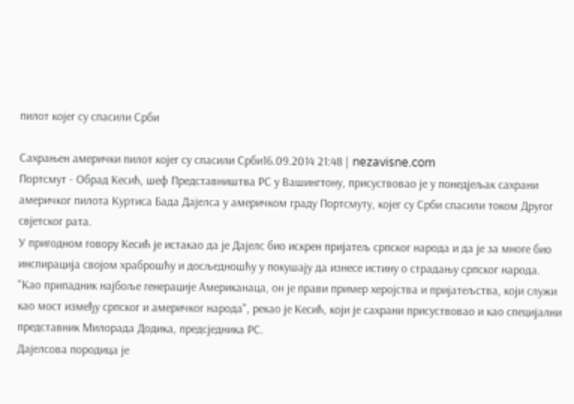пилот којег су спасили Срби

Сахрањен амерички пилот којег су спасили Срби16.09.2014 21:48 | nezavisne.com
Портсмут - Обрад Кесић, шеф Представништва РС у Вашингтону, присуствовао је у понедјељак сахрани америчког пилота Куртиса Бада Дајелса у америчком граду Портсмуту, којег су Срби спасили током Другог свјетског рата.
У пригодном говору Кесић је истакао да је Дајелс био искрен пријатељ српског народа и да је за многе био инспирација својом храброшћу и досљедношћу у покушају да изнесе истину о страдању српског народа.
"Као припадник најбоље генерације Американаца, он је прави пример херојства и пријатељства, који служи као мост између српског и америчког народа", рекао је Кесић, који је сахрани присуствовао и као специјални представник Милорада Додика, предсједника РС.
Дајелсова породица је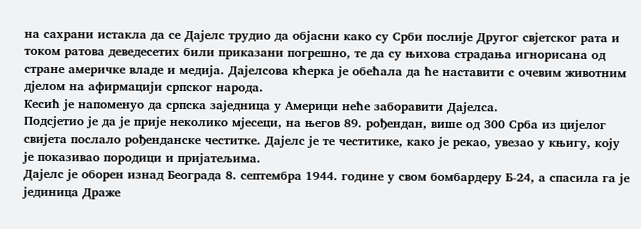на сахрани истакла да се Дајелс трудио да објасни како су Срби послије Другог свјетског рата и током ратова деведесетих били приказани погрешно, те да су њихова страдања игнорисана од стране америчке владе и медија. Дајелсова кћерка је обећала да ће наставити с очевим животним дјелом на афирмацији српског народа.
Кесић је напоменуо да српска заједница у Америци неће заборавити Дајелса.
Подсјетио је да је прије неколико мјесеци, на његов 89. рођендан, више од 300 Срба из цијелог свијета послало рођенданске честитке. Дајелс је те честитике, како је рекао, увезао у књигу, коју је показивао породици и пријатељима.
Дајелс је оборен изнад Београда 8. септембра 1944. године у свом бомбардеру Б-24, а спасила га је јединица Драже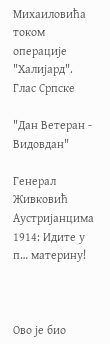Михаиловића током операције "Халијард".
Глас Српске

"Дан Ветеран - Видовдан"

Генерал Живковић Аустријанцима 1914: Идите у п… материну!



Ово је био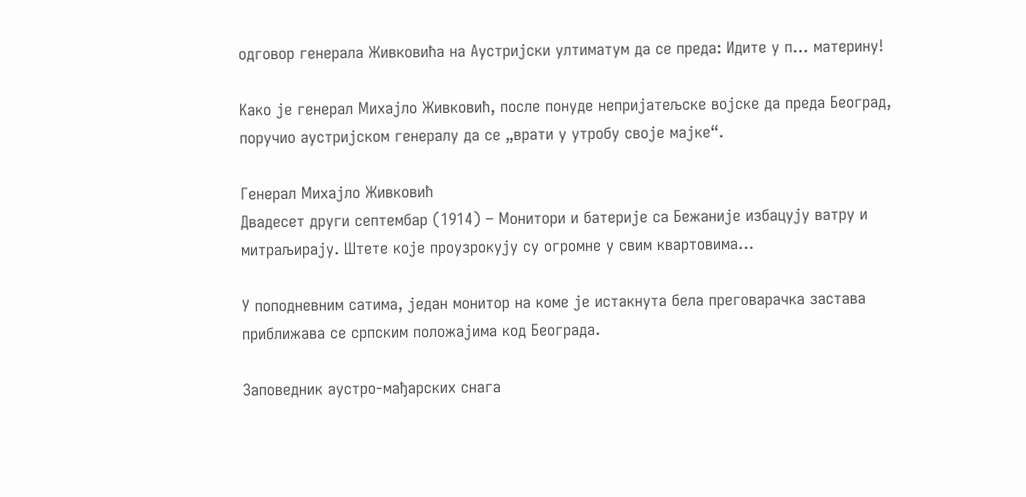одговор генерала Живковића на Аустријски ултиматум да се преда: Идите у п… материну!

Како је генерал Михајло Живковић, после понуде непријaтељске војске да преда Београд, поручио аустријском генералу да се „врати у утробу своје мајке“.

Генерал Михајло Живковић
Двадесет други септембар (1914) – Монитори и батерије са Бежаније избацују ватру и митраљирају. Штете које проузрокују су огромне у свим квартовима…

У поподневним сатима, један монитор на коме је истакнута бела преговарачка застава приближава се српским положајима код Београда.

Заповедник аустро-мађарских снага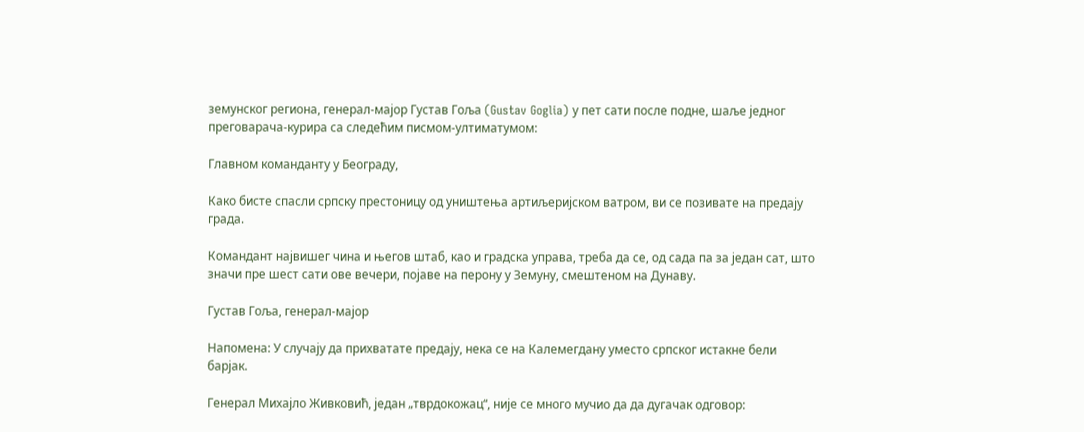земунског региона, генерал-мајор Густав Гоља (Gustav Goglia) у пет сати после подне, шаље једног преговарача-курира са следећим писмом-ултиматумом:

Главном команданту у Београду,

Како бисте спасли српску престоницу од уништења артиљеријском ватром, ви се позивате на предају града.

Командант највишег чина и његов штаб, као и градска управа, треба да се, од сада па за један сат, што значи пре шест сати ове вечери, појаве на перону у Земуну, смештеном на Дунаву.

Густав Гоља, генерал-мајор

Напомена: У случају да прихватате предају, нека се на Калемегдану уместо српског истакне бели барјак.

Генерал Михајло Живковић, један „тврдокожац“, није се много мучио да да дугачак одговор: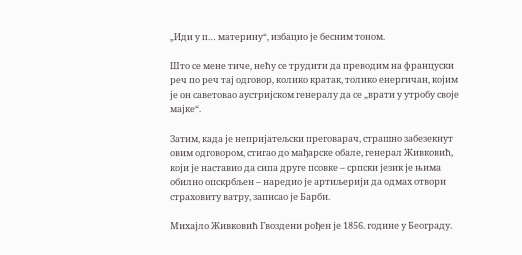„Иди у п… материну“, избацио је бесним тоном.

Што се мене тиче, нећу се трудити да преводим на француски реч по реч тај одговор, колико кратак, толико енергичан, којим је он саветовао аустријском генералу да се „врати у утробу своје мајке“.

Затим, када је непријатељски преговарач, страшно забезекнут овим одговором, стигао до мађарске обале, генерал Живковић, који је наставио да сипа друге псовке – српски језик је њима обилно опскрбљен – наредио је артиљерији да одмах отвори страховиту ватру, записао је Барби.

Михајло Живковић Гвоздени рођен је 1856. године у Београду.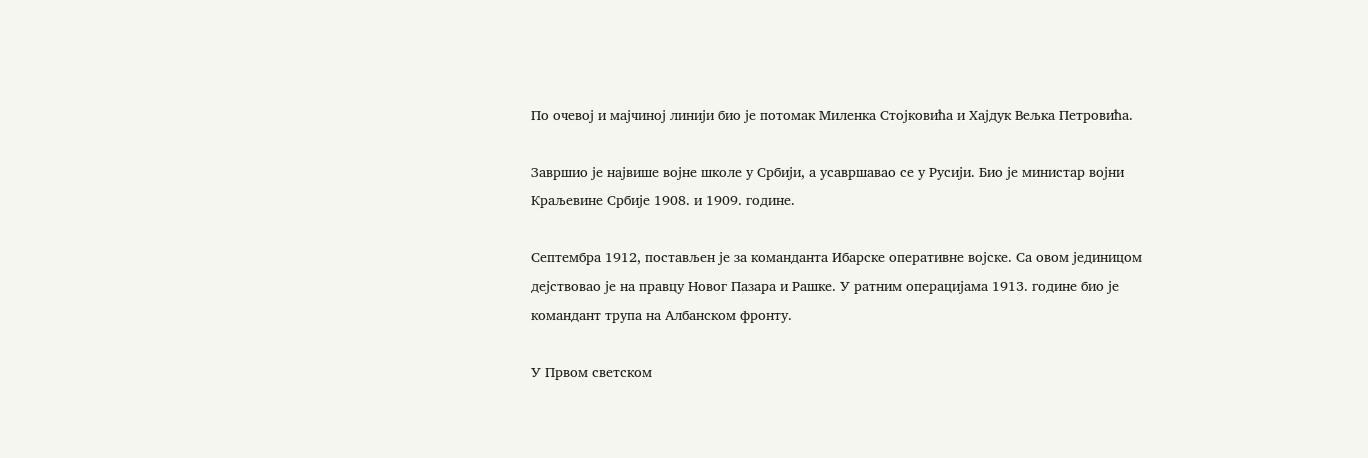По очевој и мајчиној линији био је потомак Миленка Стојковића и Хајдук Вељка Петровића.

Завршио је највише војне школе у Србији, а усавршавао се у Русији. Био је министар војни Краљевине Србије 1908. и 1909. године.

Септембра 1912, постављен је за команданта Ибарске оперативне војске. Са овом јединицом дејствовао је на правцу Новог Пазара и Рашке. У ратним операцијама 1913. године био је командант трупа на Албанском фронту.

У Првом светском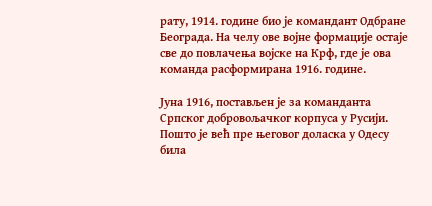рату, 1914. године био је командант Одбране Београда. На челу ове војне формације остаје све до повлачења војске на Крф, где је ова команда расформирана 1916. године.

Јуна 1916, постављен је за команданта Српског добровољачког корпуса у Русији. Пошто је већ пре његовог доласка у Одесу била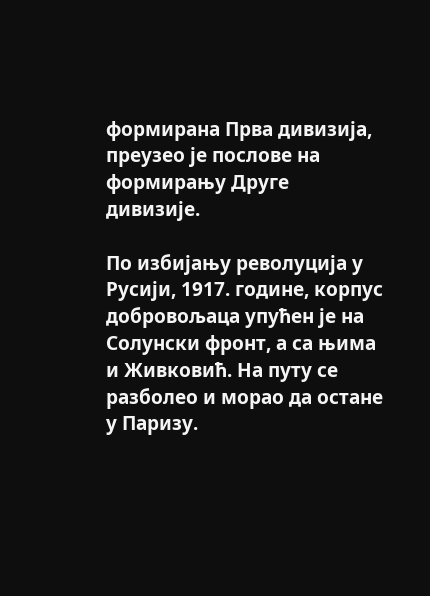формирана Прва дивизија, преузео је послове на формирању Друге дивизије.

По избијању револуција у Русији, 1917. године, корпус добровољаца упућен је на Солунски фронт, а са њима и Живковић. На путу се разболео и морао да остане у Паризу.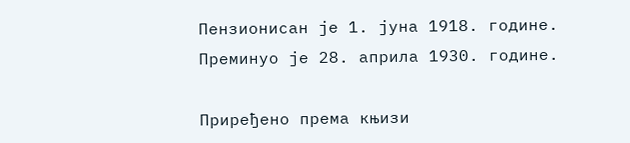Пензионисан је 1. јуна 1918. године. Преминуо је 28. априла 1930. године.

Приређено према књизи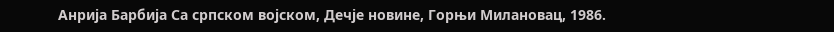Анрија Барбија Са српском војском, Дечје новине, Горњи Милановац, 1986.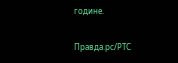године.

Правда.рс/РТС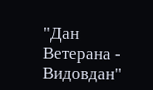"Дан Ветерана - Видовдан"